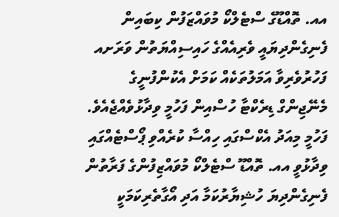އއ. ތޮއްޑޫގެ ސްޓެލްކޯ މުވައްޒަފުން ކިބައިން ފެނިގެންދިޔައީ ވެރިއެއްގެ ހައިސިއްޔަތުން ވަރަށއ ފަހުރުވެރިވާ އަމަލުތަކެއް ކަމަށް އެކުންފުނީގެ މެނޭޖިންގް ޑިރެކްޓާ ހުސްއިން ފަހުމީ ވިދާޅުވެއްޖެއެވެ.
ފަހުމީ މިއަދު އެކްސްގައި ހިއްސާ ކުރެއްވި ޕޯސްޓެއްގައި ވިދާޅުވީ އއ. ތޮއްޑޫ ސްޓެލްކޯ މުވައްޒިފުންގެ ފަރާތުން ފެނިގެންދިޔަ ހުޝިޔާރުކަމާ އަދި އޯގާތެރިކަމަކީ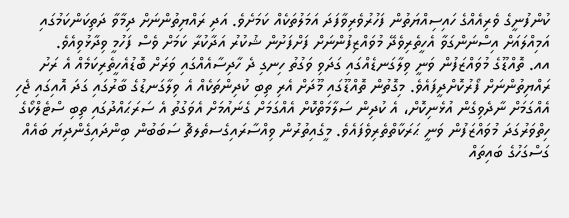ކުންފުނީގެ ވެރިއެއްގެ ހައިސިއްޔަތުން ފަހުރުވެރިވާފަދަ އަމަލުތަކެއް ކަމަށެވެ. އަދި ރައްޔިތުންނަށް ދިމާވާ ދަތިކަންކަމުގައި އަމިއްލައަށް އިސްނަންގަވާ އެހީތެރިވެދޭ މުވައްޒިފުންނަށް ފަށްފަށުން ޝުކުރު އަދާކުރާ ކަމަށް ވެސް ފަހުމީ ވިދާޅުވިއެވެ.
އއ. ތޮއްޑޫގެ މުވައްޒަފުން ވަނީ ވިލާގަނޑެއްގައި ގަދަވި ވަގުތު ހިނގި ދެ ހާދިސާއެއްގައި ވަރަށް ބޮޑުއެހީތެރިކަމެއް އެ ރަށު ރައްޔިތުންނަށް ފޯރުކޮށްދީފައެވެ. މިގޮތުން ތޮއްޑޫގައި މޫދަށް އެރި ތިބި ކުދިންތަކެއް އެ ވިލާގަނޑުގެ ބާރުގައި ގަދަ އޮއިގައި ޖެހި އެއްގަމަށް ނާދެވިގެން އުޅެނިކޮށް، އެ ކުދިން ސަލާމަތްކޮށް އެއްގަމަށް ގެނައުމަށް އެވަގުތު އެ ސަރަޙައްދުގައި ތިބި ސްޓެލްކޯގެ ހިތްވަރުގަދަ މުވައްޒަފުން ވަނީ ޙަރަކާތްތެރިވެފައެވެ. މީގެއިތުރުން ވިއްސާރައިގެސތެލޗޮ ސަބަބުން ބިންދައިގެންދިޔަ ބައެއް ގަސްގަހުގެ ބައިތައް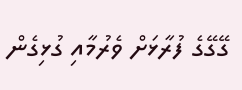ގޭގޭގެ ފުރާޅަށް ވެރުމާއި ގުޅިގެން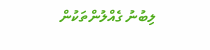ލިބުނު ގެއްލުންތަކުން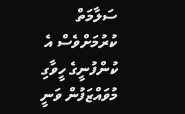ސަލާމަތް ކުރުމަށްވެސް އެ ކުންފުނީގެ ހީވާގި މުވައްޒަފުން ވަނީ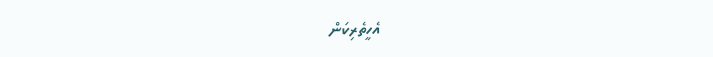އެހީތެރިކަން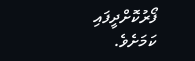ފޯރުކޮށްދީފައި ކަމަށެވެ.